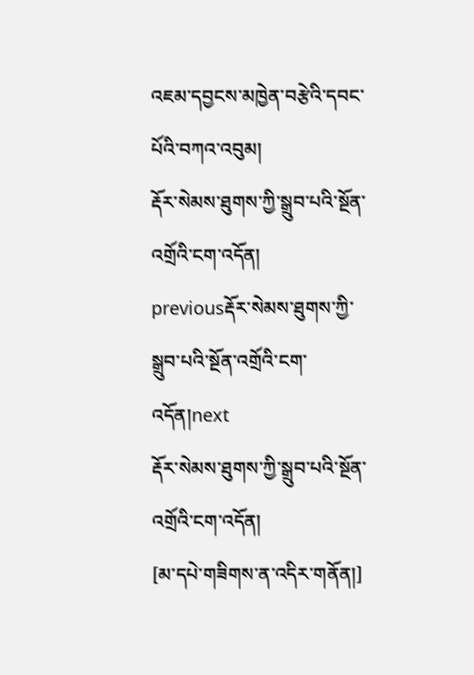འཇམ་དབྱངས་མཁྱེན་བརྩེའི་དབང་པོའི་བཀའ་འབུམ།
རྡོར་སེམས་ཐུགས་ཀྱི་སྒྲུབ་པའི་སྔོན་འགྲོའི་ངག་འདོན།
previousརྡོར་སེམས་ཐུགས་ཀྱི་སྒྲུབ་པའི་སྔོན་འགྲོའི་ངག་འདོན།next
རྡོར་སེམས་ཐུགས་ཀྱི་སྒྲུབ་པའི་སྔོན་འགྲོའི་ངག་འདོན།
[མ་དཔེ་གཟིགས་ན་འདིར་གནོན།]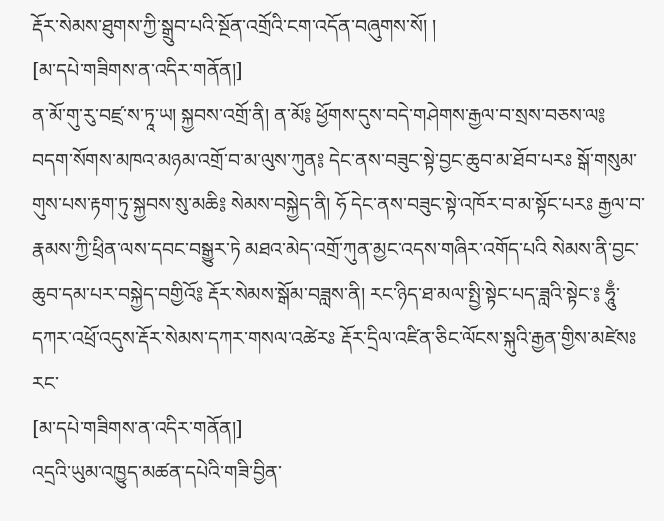རྡོར་སེམས་ཐུགས་ཀྱི་སྒྲུབ་པའི་སྔོན་འགྲོའི་ངག་འདོན་བཞུགས་སོ། །
[མ་དཔེ་གཟིགས་ན་འདིར་གནོན།]
ན་མོ་གུ་རུ་བཛྲ་ས་ཏཱ་ཡ། སྐྱབས་འགྲོ་ནི། ན་མོ༔ ཕྱོགས་དུས་བདེ་གཤེགས་རྒྱལ་བ་སྲས་བཅས་ལ༔ བདག་སོགས་མཁའ་མཉམ་འགྲོ་བ་མ་ལུས་ཀུན༔ དེང་ནས་བཟུང་སྟེ་བྱང་ཆུབ་མ་ཐོབ་པརཿ སྒོ་གསུམ་གུས་པས་རྟག་ཏུ་སྐྱབས་སུ་མཆི༔ སེམས་བསྐྱེད་ནི། ཧོ དེང་ནས་བཟུང་སྟེ་འཁོར་བ་མ་སྟོང་པརཿ རྒྱལ་བ་རྣམས་ཀྱི་ཕྲིན་ལས་དབང་བསྒྱུར་ཏེ མཐའ་མེད་འགྲོ་ཀུན་མྱང་འདས་གཞིར་འགོད་པའི སེམས་ནི་བྱང་ཆུབ་དམ་པར་བསྐྱེད་བགྱིའོ༔ རྡོར་སེམས་སྒོམ་བཟླས་ནི། རང་ཉིད་ཐ་མལ་སྤྱི་སྟེང་པད་ཟླའི་སྟེང་༔ ཧཱུྃ་དཀར་འཕྲོ་འདུས་རྡོར་སེམས་དཀར་གསལ་འཚེརཿ རྡོར་དྲིལ་འཛིན་ཅིང་ལོངས་སྐུའི་རྒྱན་གྱིས་མཛེསཿ རང་
[མ་དཔེ་གཟིགས་ན་འདིར་གནོན།]
འདྲའི་ཡུམ་འཁྱུད་མཚན་དཔེའི་གཟི་བྱིན་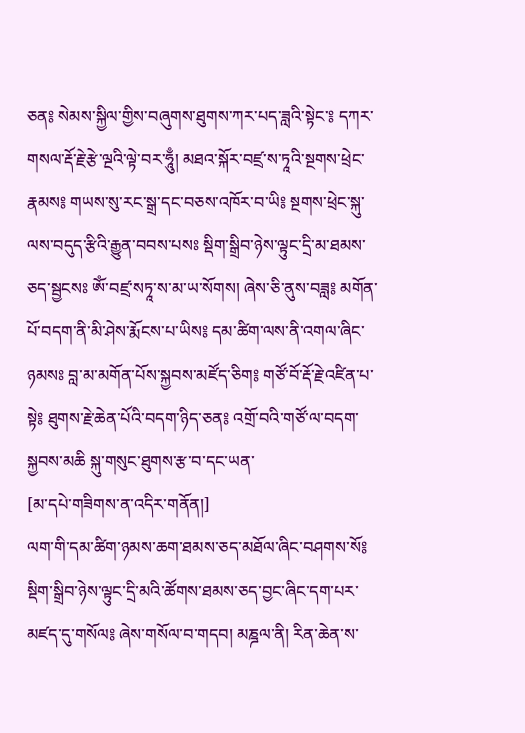ཅན༔ སེམས་སྐྱིལ་གྱིས་བཞུགས་ཐུགས་ཀར་པད་ཟླའི་སྟེང་༔ དཀར་གསལ་རྡོ་རྗེ་རྩེ་ལྔའི་ལྟེ་བར་ཧཱུྃ། མཐའ་སྐོར་བཛྲ་ས་ཏཱའི་སྔགས་ཕྲེང་རྣམས༔ གཡས་སུ་རང་སྒྲ་དང་བཅས་འཁོར་བ་ཡི༔ སྔགས་ཕྲེང་སྐུ་ལས་བདུད་རྩིའི་རྒྱུན་བབས་པསཿ སྡིག་སྒྲིབ་ཉེས་ལྟུང་དྲི་མ་ཐམས་ཅད་སྦྱངསཿ ཨོཾ་བཛྲ་སཏཱ་ས་མ་ཡ་སོགས། ཞེས་ཅི་ནུས་བཟླ༔ མགོན་པོ་བདག་ནི་མི་ཤེས་རྨོངས་པ་ཡིས༔ དམ་ཚིག་ལས་ནི་འགལ་ཞིང་ཉམསཿ བླ་མ་མགོན་པོས་སྐྱབས་མཛོད་ཅིག༔ གཙོ་བོ་རྡོ་རྗེ་འཛིན་པ་སྟེ༔ ཐུགས་རྗེ་ཆེན་པོའི་བདག་ཉིད་ཅན༔ འགྲོ་བའི་གཙོ་ལ་བདག་སྐྱབས་མཆི སྐུ་གསུང་ཐུགས་རྩ་བ་དང་ཡན་
[མ་དཔེ་གཟིགས་ན་འདིར་གནོན།]
ལག་གི་དམ་ཚིག་ཉམས་ཆག་ཐམས་ཅད་མཐོལ་ཞིང་བཤགས་སོ༔ སྡིག་སྒྲིབ་ཉེས་ལྟུང་དྲི་མའི་ཚོགས་ཐམས་ཅད་བྱང་ཞིང་དག་པར་མཛད་དུ་གསོལ༔ ཞེས་གསོལ་བ་གདབ། མཎྜལ་ནི། རིན་ཆེན་ས་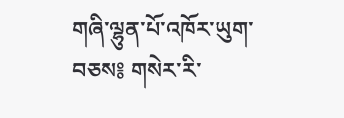གཞི་ལྷུན་པོ་འཁོར་ཡུག་བཅས༔ གསེར་རི་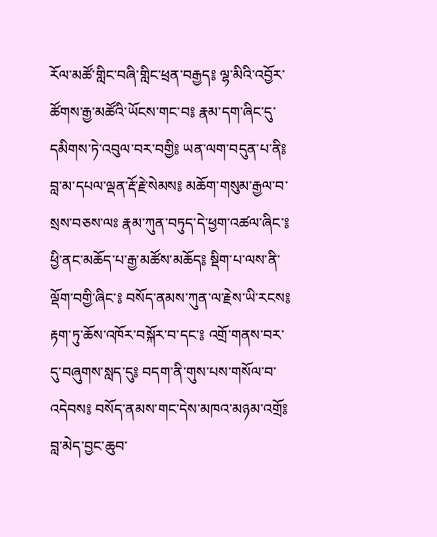རོལ་མཚོ་གླིང་བཞི་གླིང་ཕྲན་བརྒྱད༔ ལྷ་མིའི་འབྱོར་ཚོགས་རྒྱ་མཚོའི་ཡོངས་གང་བ༔ རྣམ་དག་ཞིང་དུ་དམིགས་ཏེ་འབུལ་བར་བགྱི༔ ཡན་ལག་བདུན་པ་ནི༔ བླ་མ་དཔལ་ལྡན་རྡོ་རྗེ་སེམས༔ མཆོག་གསུམ་རྒྱལ་བ་སྲས་བཅས་ལཿ རྣམ་ཀུན་བཏུད་དེ་ཕྱག་འཚལ་ཞིང་༔ ཕྱི་ནང་མཆོད་པ་རྒྱ་མཚོས་མཆོད༔ སྡིག་པ་ལས་ནི་ལྡོག་བགྱི་ཞིང་༔ བསོད་ནམས་ཀུན་ལ་རྗེས་ཡི་རངས༔ རྟག་ཏུ་ཆོས་འཁོར་བསྐོར་བ་དང་༔ འགྲོ་གནས་བར་དུ་བཞུགས་སླད་དུ༔ བདག་ནི་གུས་པས་གསོལ་བ་འདེབས༔ བསོད་ནམས་གང་དེས་མཁའ་མཉམ་འགྲོ༔ བླ་མེད་བྱང་ཆུབ་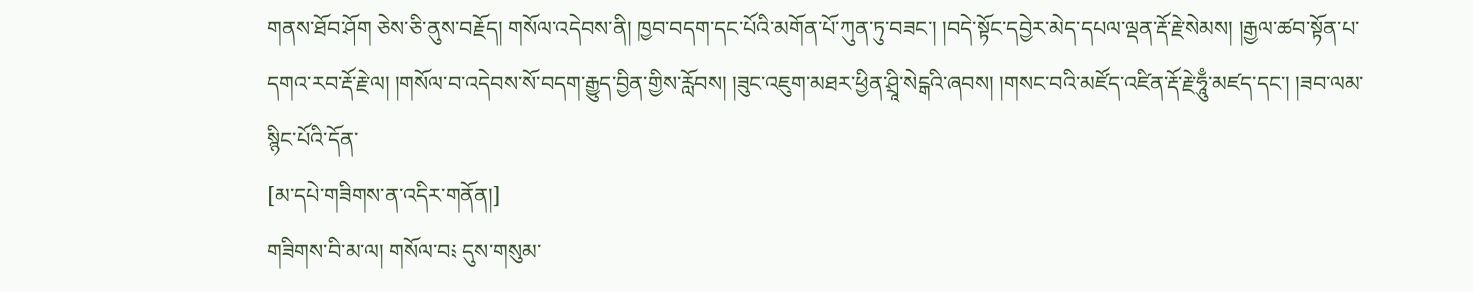གནས་ཐོབ་ཤོག ཅེས་ཅི་ནུས་བརྗོད། གསོལ་འདེབས་ནི། ཁྱབ་བདག་དང་པོའི་མགོན་པོ་ཀུན་ཏུ་བཟང་། །བདེ་སྟོང་དབྱེར་མེད་དཔལ་ལྡན་རྡོ་རྗེ་སེམས། །རྒྱལ་ཚབ་སྟོན་པ་དགའ་རབ་རྡོ་རྗེ་ལ། །གསོལ་བ་འདེབས་སོ་བདག་རྒྱུད་བྱིན་གྱིས་རློབས། །ཟུང་འཇུག་མཐར་ཕྱིན་ཤྲཱི་སེངྒའི་ཞབས། །གསང་བའི་མཛོད་འཛིན་རྡོ་རྗེ་ཧཱུྃ་མཛད་དང་། །ཟབ་ལམ་སྙིང་པོའི་དོན་
[མ་དཔེ་གཟིགས་ན་འདིར་གནོན།]
གཟིགས་བི་མ་ལ། གསོལ་བ༴ དུས་གསུམ་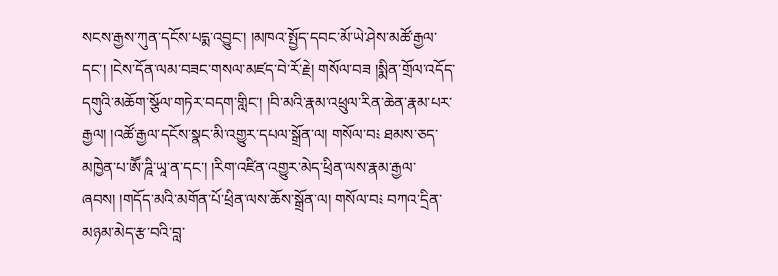སངས་རྒྱས་ཀུན་དངོས་པདྨ་འབྱུང་། །མཁའ་སྤྱོད་དབང་མོ་ཡེ་ཤེས་མཚོ་རྒྱལ་དང་། །ངེས་དོན་ལམ་བཟང་གསལ་མཛད་བེ་རོ་རྗེ། གསོལ་བཟ །སྨིན་གྲོལ་འདོད་དགུའི་མཆོག་སྩོལ་གཏེར་བདག་གླིང་། །བི་མའི་རྣམ་འཕྲུལ་རིན་ཆེན་རྣམ་པར་རྒྱལ། །འཚོ་རྒྱལ་དངོས་སྣང་མི་འགྱུར་དཔལ་སྒྲོན་ལ། གསོལ་བ༴ ཐམས་ཅད་མཁྱེན་པ་ཨཽ་ཌཱི་ཡཱ་ན་དང་། །རིག་འཛིན་འགྱུར་མེད་ཕྲིན་ལས་རྣམ་རྒྱལ་ཞབས། །གདོད་མའི་མགོན་པོ་ཕྲིན་ལས་ཆོས་སྒྲོན་ལ། གསོལ་བ༴ བཀའ་དྲིན་མཉམ་མེད་རྩ་བའི་བླ་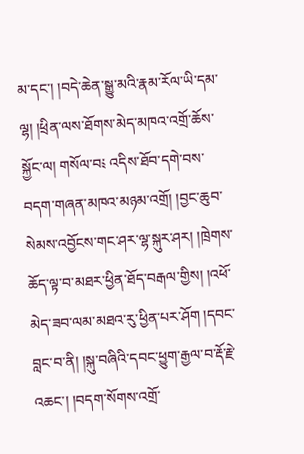མ་དང་། །བདེ་ཆེན་སྒྱུ་མའི་རྣམ་རོལ་ཡི་དམ་ལྷ། །ཕྲིན་ལས་ཐོགས་མེད་མཁའ་འགྲོ་ཆོས་སྐྱོང་ལ། གསོལ་བ༴ འདིས་ཐོབ་དགེ་བས་བདག་གཞན་མཁའ་མཉམ་འགྲོ། །བྱང་ཆུབ་སེམས་འབྱོངས་གང་ཤར་ལྷ་སྐུར་ཤར། །ཁྲེགས་ཆོད་ལྟ་བ་མཐར་ཕྱིན་ཐོད་བརྒལ་གྱིས། །འཕོ་མེད་ཟབ་ལམ་མཐའ་རུ་ཕྱིན་པར་ཤོག །དབང་བླང་བ་ནི། །སྐུ་བཞིའི་དབང་ཕྱུག་རྒྱལ་བ་རྡོ་རྗེ་འཆང་། །བདག་སོགས་འགྲོ་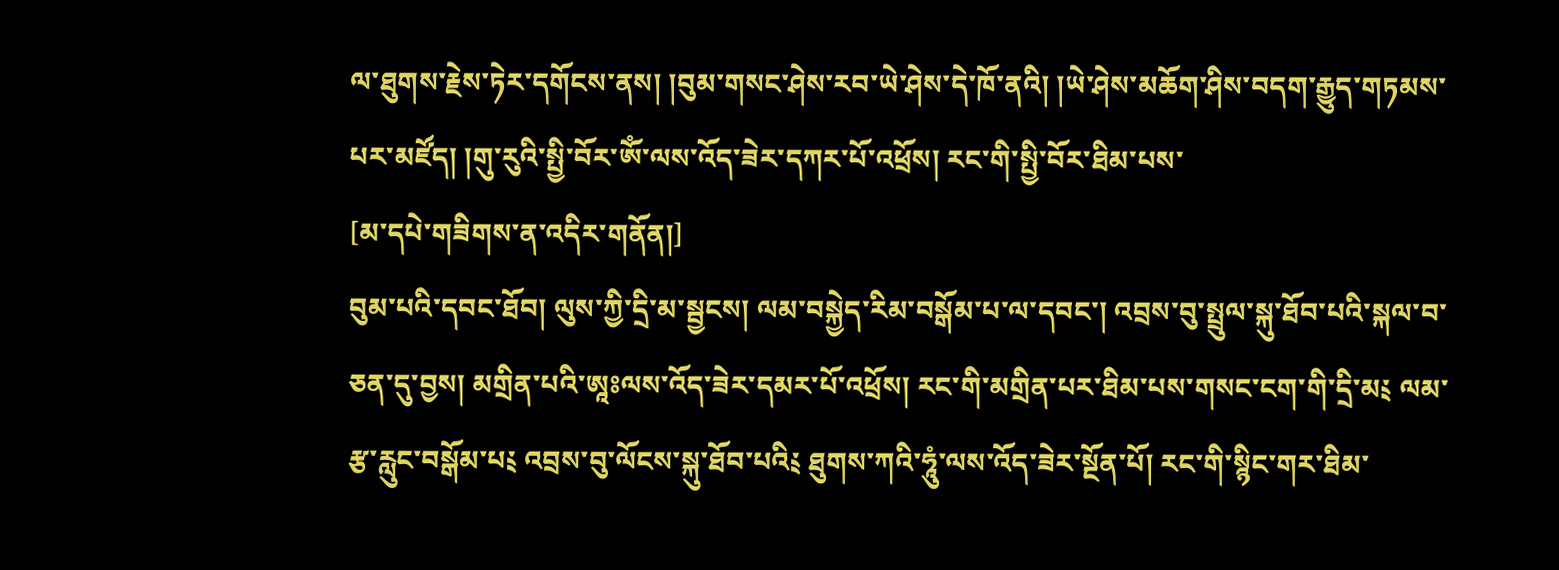ལ་ཐུགས་རྗེས་ཏེར་དགོངས་ནས། །བུམ་གསང་ཤེས་རབ་ཡེ་ཤེས་དེ་ཁོ་ནའི། །ཡེ་ཤེས་མཆོག་ཤིས་བདག་རྒྱུད་གཏམས་པར་མཛོད། །གུ་རུའི་སྤྱི་བོར་ཨོཾ་ལས་འོད་ཟེར་དཀར་པོ་འཕྲོས། རང་གི་སྤྱི་བོར་ཐིམ་པས་
[མ་དཔེ་གཟིགས་ན་འདིར་གནོན།]
བུམ་པའི་དབང་ཐོབ། ལུས་ཀྱི་དྲི་མ་སྦྱངས། ལམ་བསྐྱེད་རིམ་བསྒོམ་པ་ལ་དབང་། འབྲས་བུ་སྤྲུལ་སྐུ་ཐོབ་པའི་སྐལ་བ་ཅན་དུ་བྱས། མགྲིན་པའི་ཨཱཿལས་འོད་ཟེར་དམར་པོ་འཕྲོས། རང་གི་མགྲིན་པར་ཐིམ་པས་གསང་ངག་གི་དྲི་མ༴ ལམ་རྩ་རླུང་བསྒོམ་པ༴ འབྲས་བུ་ལོངས་སྐུ་ཐོབ་པའི༴ ཐུགས་ཀའི་ཧཱུཾ་ལས་འོད་ཟེར་སྔོན་པོ། རང་གི་སྙིང་གར་ཐིམ་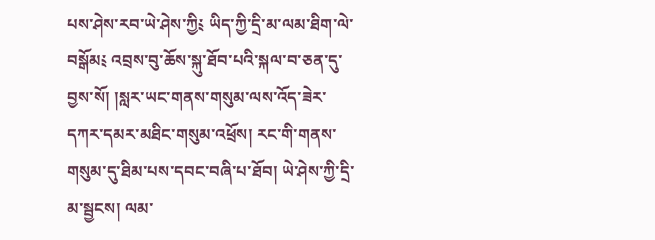པས་ཤེས་རབ་ཡེ་ཤེས་ཀྱི༴ ཡིད་ཀྱི་དྲི་མ་ལམ་ཐིག་ལེ་བསྒོམ༴ འབྲས་བུ་ཆོས་སྐུ་ཐོབ་པའི་སྐལ་བ་ཅན་དུ་བྱས་སོ། །སླར་ཡང་གནས་གསུམ་ལས་འོད་ཟེར་དཀར་དམར་མཐིང་གསུམ་འཕྲོས། རང་གི་གནས་གསུམ་དུ་ཐིམ་པས་དབང་བཞི་པ་ཐོབ། ཡེ་ཤེས་ཀྱི་དྲི་མ་སྦྱངས། ལམ་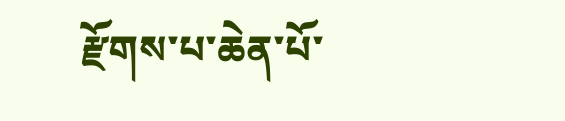རྫོགས་པ་ཆེན་པོ་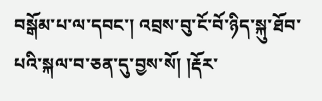བསྒོམ་པ་ལ་དབང་། འབྲས་བུ་ངོ་བོ་ཉིད་སྐུ་ཐོབ་པའི་སྐལ་བ་ཅན་དུ་བྱས་སོ། །རྡོར་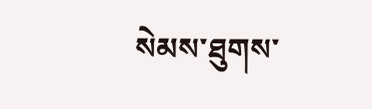སེམས་ཐུགས་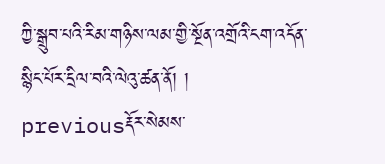ཀྱི་སྒྲུབ་པའི་རིམ་གཉིས་ལམ་གྱི་སྔོན་འགྲོའི་ངག་འདོན་སྙིང་པོར་དྲིལ་བའི་ལེའུ་ཚན་ནོ། །
previousརྡོར་སེམས་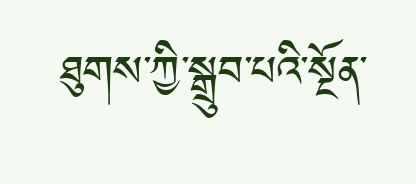ཐུགས་ཀྱི་སྒྲུབ་པའི་སྔོན་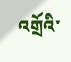འགྲོའི་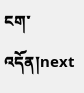ངག་འདོན།next